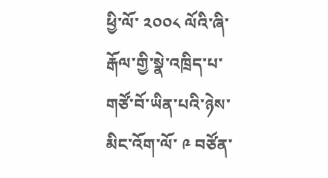ཕྱི་ལོ་ ༢༠༠༨ ལོའི་ཞི་རྒོལ་གྱི་སྣེ་འཁྲིད་པ་གཙོ་བོ་ཡིན་པའི་ཉེས་མིང་འོག་ལོ་ ༩ བཙོན་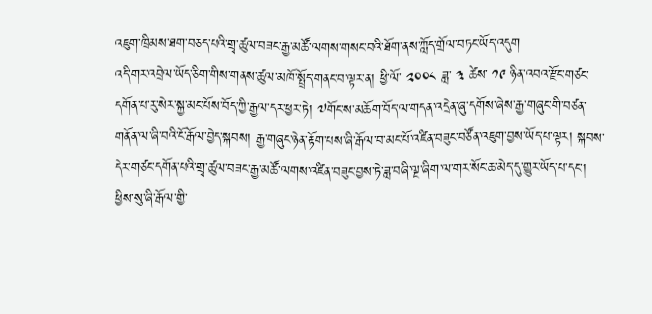འཇུག་ཁྲིམས་ཐག་བཅད་པའི་གྲྭ་ཚུལ་བཟང་རྒྱ་མཚོ་ལགས་གསང་བའི་ཐོག་ནས་ཀློད་གྲོལ་བཏང་ཡོད་འདུག
འདི་གར་འབྲེལ་ཡོད་ཅིག་གིས་གནས་ཚུལ་མཁོ་སྤྲོད་གནང་བ་ལྟར་ན། ཕྱི་ལོ་ ༢༠༠༨ ཟླ་ ༣ ཚེས་ ༡༩ ཉིན་འབའ་རྫོང་གཙང་དགོན་པ་རུ་སེར་སྐྱ་མང་པོས་བོད་ཀྱི་རྒྱལ་དར་ཕྱར་ཏེ། ༧གོང་ས་མཆོག་བོད་ལ་གདན་འདྲེན་ཞུ་དགོས་ཞེས་རྒྱ་གཞུང་གི་བཙན་གནོན་ལ་ཞི་བའི་ངོ་རྒོལ་བྱེད་སྐབས། རྒྱ་གཞུང་ཉེན་རྟོག་པས་ཞི་རྒོལ་བ་མང་པོ་འཛིན་བཟུང་བཙོན་འཇུག་བྱས་ཡོད་པ་ལྟར། སྐབས་དེར་གཙང་དགོན་པའི་གྲྭ་ཚུལ་བཟང་རྒྱ་མཚོ་ལགས་འཛིན་བཟུང་བྱས་ཏེ་ཟླ་བཞི་ལྔ་ཞིག་ལ་གར་སོང་ཆ་མེད་དུ་གྱུར་ཡོད་པ་དང་། ཕྱིས་སུ་ཞི་རྒོལ་གྱི་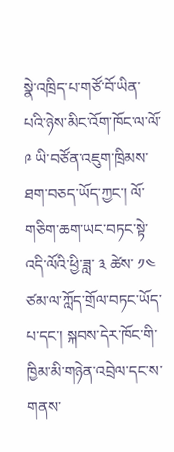སྣེ་འཁྲིད་པ་གཙོ་བོ་ཡིན་པའི་ཉེས་མིང་འོག་ཁོང་ལ་ལོ་ ༩ ཡི་བཙོན་འཇུག་ཁྲིམས་ཐག་བཅད་ཡོད་ཀྱང་། ལོ་གཅིག་ཆག་ཡང་བཏང་སྟེ་འདི་ལོའི་ཕྱི་ཟླ་ ༣ ཚེས་ ༡༤ ཙམ་ལ་ཀློད་གྲོལ་བཏང་ཡོད་པ་དང་། སྐབས་དེར་ཁོང་གི་ཁྱིམ་མི་གཉེན་འབྲེལ་དང་ས་གནས་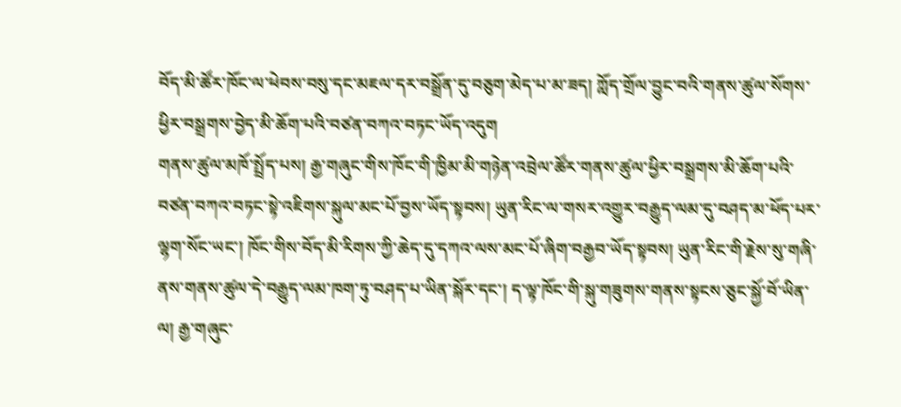བོད་མི་ཚོར་ཁོང་ལ་ཕེབས་བསུ་དང་མཇལ་དར་བསྒྲོན་དུ་བཅུག་མེད་པ་མ་ཟད། ཀློད་གྲོལ་བྱུང་བའི་གནས་ཚུལ་སོགས་ཕྱིར་བསྒྲགས་བྱེད་མི་ཆོག་པའི་བཙན་བཀའ་བཏང་ཡོད་འདུག
གནས་ཚུལ་མཁོ་སྤྲོད་པས། རྒྱ་གཞུང་གིས་ཁོང་གི་ཁྱིམ་མི་གཉེན་འབྲེལ་ཚོར་གནས་ཚུལ་ཕྱིར་བསྒྲགས་མི་ཆོག་པའི་བཙན་བཀའ་བཏང་སྟེ་འཇིགས་སྐུལ་མང་པོ་བྱས་ཡོད་སྟབས། ཡུན་རིང་ལ་གསར་འགྱུར་བརྒྱུད་ལམ་དུ་བཤད་མ་ཕོད་པར་ལྷག་སོང་ཡང་། ཁོང་གིས་བོད་མི་རིགས་ཀྱི་ཆེད་དུ་དཀའ་ལས་མང་པོ་ཞིག་བརྒྱབ་ཡོད་སྟབས། ཡུན་རིང་གི་རྗེས་སུ་གཞི་ནས་གནས་ཚུལ་དེ་བརྒྱུད་ལམ་ཁག་ཏུ་བཤད་པ་ཡིན་སྐོར་དང་། ད་ལྟ་ཁོང་གི་སྐུ་གཟུགས་གནས་སྟངས་ཅུང་སྐྱོ་བོ་ཡིན་ལ། རྒྱ་གཞུང་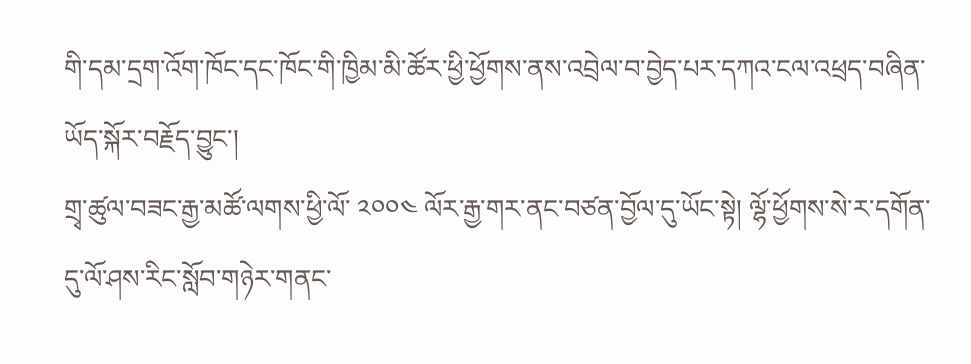གི་དམ་དྲག་འོག་ཁོང་དང་ཁོང་གི་ཁྱིམ་མི་ཚོར་ཕྱི་ཕྱོགས་ནས་འབྲེལ་བ་བྱེད་པར་དཀའ་ངལ་འཕྲད་བཞིན་ཡོད་སྐོར་བརྗོད་བྱུང་།
གྲྭ་ཚུལ་བཟང་རྒྱ་མཚོ་ལགས་ཕྱི་ལོ་ ༢༠༠༤ ལོར་རྒྱ་གར་ནང་བཙན་བྱོལ་དུ་ཡོང་སྟེ། ལྷོ་ཕྱོགས་སེ་ར་དགོན་དུ་ལོ་ཤས་རིང་སློབ་གཉེར་གནང་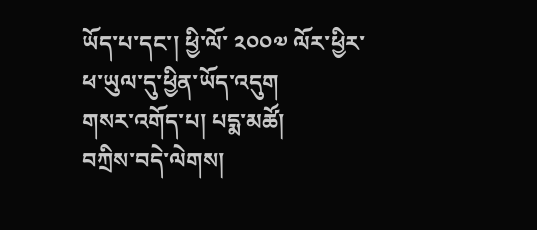ཡོད་པ་དང་། ཕྱི་ལོ་ ༢༠༠༧ ལོར་ཕྱིར་ཕ་ཡུལ་དུ་ཕྱིན་ཡོད་འདུག
གསར་འགོད་པ། པདྨ་མཚོ།
བཀྲིས་བདེ་ལེགས།